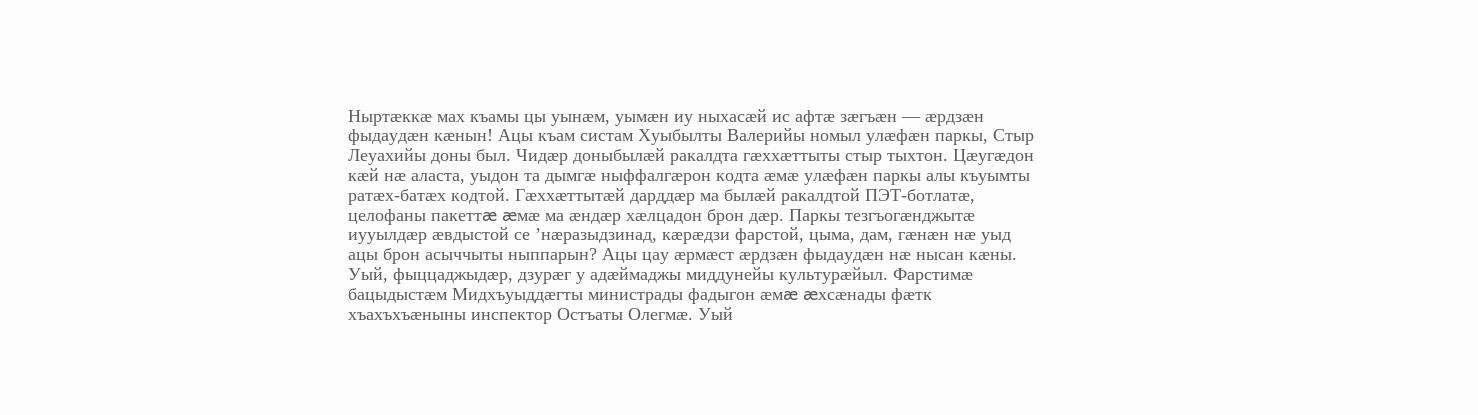Ныртæккæ мах къамы цы уынæм, уымæн иу ныхасæй ис афтæ зæгъæн — æрдзæн фыдаудæн кæнын! Ацы къам систам Хуыбылты Валерийы номыл улæфæн паркы, Стыр Леуахийы доны был. Чидæр доныбылæй ракалдта гæххæттыты стыр тыхтон. Цæугæдон кæй нæ аласта, уыдон та дымгæ ныффалгæрон кодта æмæ улæфæн паркы алы къуымты ратæх-батæх кодтой. Гæххæттытæй дарддæр ма былæй ракалдтой ПЭТ-ботлатæ, целофаны пакеттæ æмæ ма æндæр хæлцадон брон дæр. Паркы тезгъогæнджытæ иууылдæр æвдыстой се ’нæразыдзинад, кæрæдзи фарстой, цыма, дам, гæнæн нæ уыд ацы брон асыччыты ныппарын? Ацы цау æрмæст æрдзæн фыдаудæн нæ нысан кæны. Уый, фыццаджыдæр, дзурæг у адæймаджы миддунейы культурæйыл. Фарстимæ бацыдыстæм Мидхъуыддæгты министрады фадыгон æмæ æхсæнады фæтк хъахъхъæныны инспектор Остъаты Олегмæ. Уый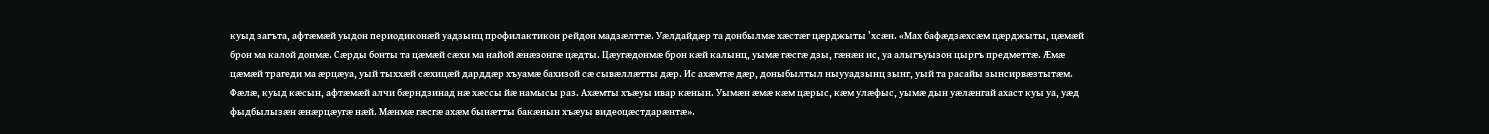куыд загъта, афтæмæй уыдон периодиконæй уадзынц профилактикон рейдон мадзæлттæ. Уæлдайдæр та донбылмæ хæстæг цæрджыты ’хсæн. «Мах бафæдзæхсæм цæрджыты, цæмæй брон ма калой донмæ. Сæрды бонты та цæмæй сæхи ма найой æнæзонгæ цæдты. Цæугæдонмæ брон кæй калынц, уымæ гæсгæ дзы, гæнæн ис, уа алыгъуызон цыргъ предметтæ. Æмæ цæмæй трагеди ма æрцæуа, уый тыххæй сæхицæй дарддæр хъуамæ бахизой сæ сывæллæтты дæр. Ис ахæмтæ дæр, доныбылтыл ныууадзынц зынг, уый та расайы зынсирвæзтытæм. Фæлæ, куыд кæсын, афтæмæй алчи бæрндзинад нæ хæссы йæ намысы раз. Ахæмты хъæуы ивар кæнын. Уымæн æмæ кæм цæрыс, кæм улæфыс, уымæ дын уæлæнгай ахаст куы уа, уæд фыдбылызæн æнæрцæугæ нæй. Мæнмæ гæсгæ ахæм бынæтты бакæнын хъæуы видеоцæстдарæнтæ».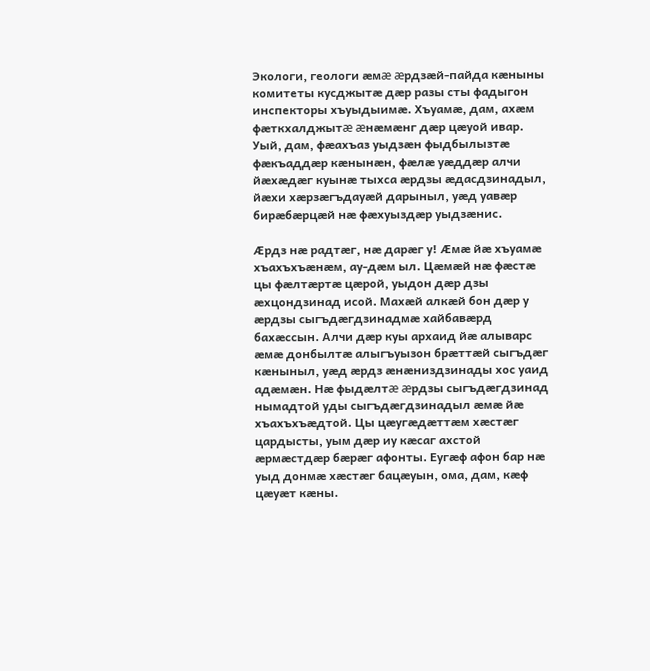Экологи, геологи æмæ æрдзæй-пайда кæныны комитеты кусджытæ дæр разы сты фадыгон инспекторы хъуыдыимæ. Хъуамæ, дам, ахæм фæткхалджытæ æнæмæнг дæр цæуой ивар. Уый, дам, фæахъаз уыдзæн фыдбылызтæ фæкъаддæр кæнынæн, фæлæ уæддæр алчи йæхæдæг куынæ тыхса æрдзы æдасдзинадыл, йæхи хæрзæгъдауæй дарыныл, уæд уавæр бирæбæрцæй нæ фæхуыздæр уыдзæнис.

Æрдз нæ радтæг, нæ дарæг у! Æмæ йæ хъуамæ хъахъхъæнæм, ау-дæм ыл. Цæмæй нæ фæстæ цы фæлтæртæ цæрой, уыдон дæр дзы æхцондзинад исой. Махæй алкæй бон дæр у æрдзы сыгъдæгдзинадмæ хайбавæрд бахæссын. Алчи дæр куы архаид йæ алыварс æмæ донбылтæ алыгъуызон брæттæй сыгъдæг кæныныл, уæд æрдз æнæниздзинады хос уаид адæмæн. Нæ фыдæлтæ æрдзы сыгъдæгдзинад нымадтой уды сыгъдæгдзинадыл æмæ йæ хъахъхъæдтой. Цы цæугæдæттæм хæстæг цардысты, уым дæр иу кæсаг ахстой æрмæстдæр бæрæг афонты. Еугæф афон бар нæ уыд донмæ хæстæг бацæуын, ома, дам, кæф цæуæт кæны.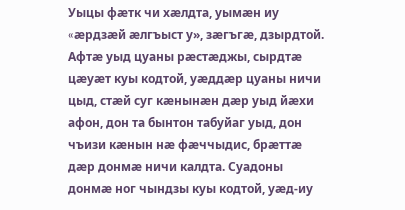Уыцы фæтк чи хæлдта, уымæн иу «æрдзæй æлгъыст у», зæгъгæ, дзырдтой. Афтæ уыд цуаны рæстæджы, сырдтæ цæуæт куы кодтой, уæддæр цуаны ничи цыд, стæй суг кæнынæн дæр уыд йæхи афон, дон та бынтон табуйаг уыд, дон чъизи кæнын нæ фæччыдис, брæттæ дæр донмæ ничи калдта. Суадоны донмæ ног чындзы куы кодтой, уæд-иу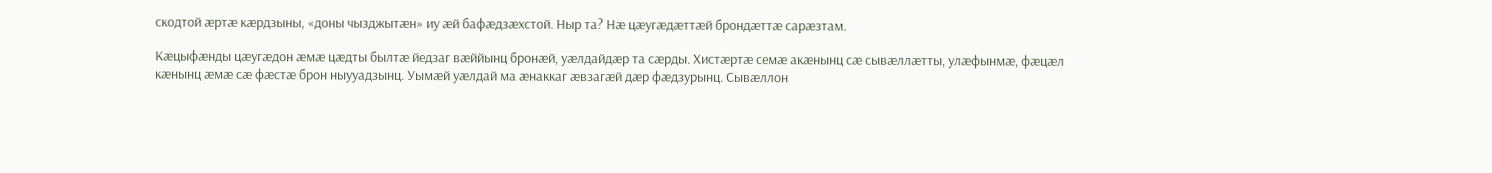скодтой æртæ кæрдзыны, «доны чызджытæн» иу æй бафæдзæхстой. Ныр та? Нæ цæугæдæттæй брондæттæ сарæзтам.

Кæцыфæнды цæугæдон æмæ цæдты былтæ йедзаг вæййынц бронæй, уæлдайдæр та сæрды. Хистæртæ семæ акæнынц сæ сывæллæтты, улæфынмæ, фæцæл кæнынц æмæ сæ фæстæ брон ныууадзынц. Уымæй уæлдай ма æнаккаг æвзагæй дæр фæдзурынц. Сывæллон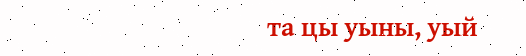та цы уыны, уый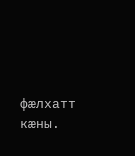фæлхатт кæны.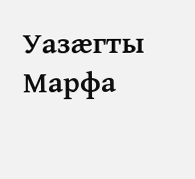Уазæгты Марфа